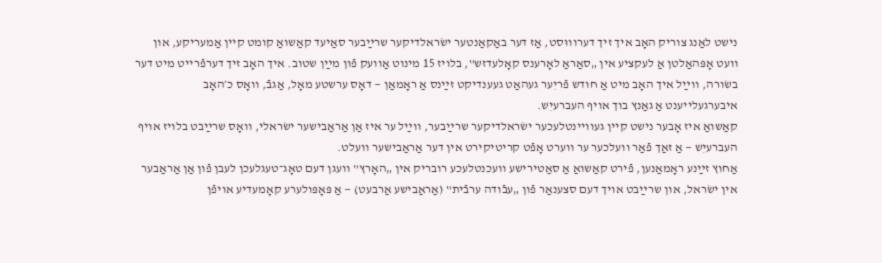נישט לאַנג צוריק האָב איך זיך דערוווּסט, אַז דער באַקאַנטער ישׂראלדיקער שרײַבער סאַיעד קאַשואַ קומט קיין אַמעריקע, און וועט אָפּהאַלטן אַ לעקציע אין „סאַראַ לאָרענס קאָלעדזש‟, בלויז 15 מינוט אַוועק פֿון מײַן שטוב. איך האָב זיך דערפֿרייט מיט דער בשׂורה, ווײַל איך האָב מיט אַ חודש פֿריִער געהאַט געענדיקט זײַנס אַ ראָמאַן — דאָס ערשטע מאָל, אַגבֿ, וואָס כ׳האָב איבערגעלייענט אַ גאַנץ בוך אויף העברעיִש.
קאַשואַ איז אָבער נישט קיין געוויינטלעכער ישׂראלדיקער שרײַבער, ווײַל ער איז אַן אַראַבישער ישׂראלי, וואָס שרײַבט בלויז אויף העברעיִש — אַ זאַך פֿאַר וועלכער ער ווערט אָפֿט קריטיקירט אין דער אַראַבישער וועלט.
אַחוץ זײַנע ראָמאַנען, פֿירט קאַשואַ אַ סאַטירישע וועכנטלעכע רובריק אין „האָרץ‟ וועגן דעם טאָג־טעגלעכן לעבן פֿון אַן אַראַבער אין ישׂראל, און שרײַבט אויך דעם סצענאַר פֿון „עבֿודה ערבֿית‟ (אַראַבישע אַרבעט) — אַ פּאָפּולערע קאָמעדיע אויפֿן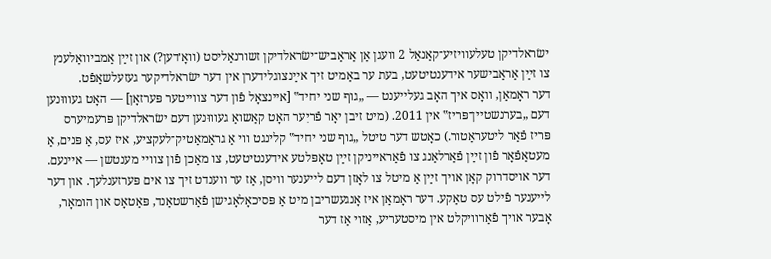ישׂראלדיקן טעלעוויזיע־קאַנאַל 2 וועגן אַן אַראַביש־ישׂראלדיקן זשורנאַליסט (וואָ׳דען?) און זײַן אַמביוואַלענץ צו זײַן אַראַבישער אידענטיטעט, בעת ער באַמיט זיך אײַנצוגלידערן אין דער ישׂראלדיקער געזעלשאַפֿט.
דער ראָמאַן, וואָס איך האָב געלייענט — „גוף שני יחיד‟ [איינצאָל פֿון דער צווייטער פּערזאָן] — האָט געוווּנען דעם „בערנשטיין־פּריז‟ אין 2011. (מיט זיבן יאָר פֿריִער האָט קאַשואַ געוווּנען דעם ישׂראלדיקן פּרעמיערס פּריז פֿאַר ליטעראַטור.) כאָטש דער טיטל „גוף שני יחיד‟ קלינגט ווי אַ גראַמאַטיק־לעקציע, איז עס, אַ פּנים, אַ מעטאַפֿאָר פֿון זײַן פֿאַרלאַנג צו פֿאַראייניקן זײַן טאָפּלטע אידענטיטעט, צו מאַכן פֿון צוויי מענטשן — איינעם. דער אויסדרוק קאָן אויך זײַן אַ מיטל צו לאָזן דעם לייענער וויסן, אַז ער ווענדט זיך צו אים פּערזענלעך. און דער לייענער פֿילט עס טאַקע. דער ראָמאַן איז אָנגעשריבן מיט אַ פּסיכאָלאָגישן פֿאַרשטאַנד, פּאַטאָס און הומאָר, אָבער אויך פֿאַרוויקלט אין מיסטעריע, אַזוי אַז דער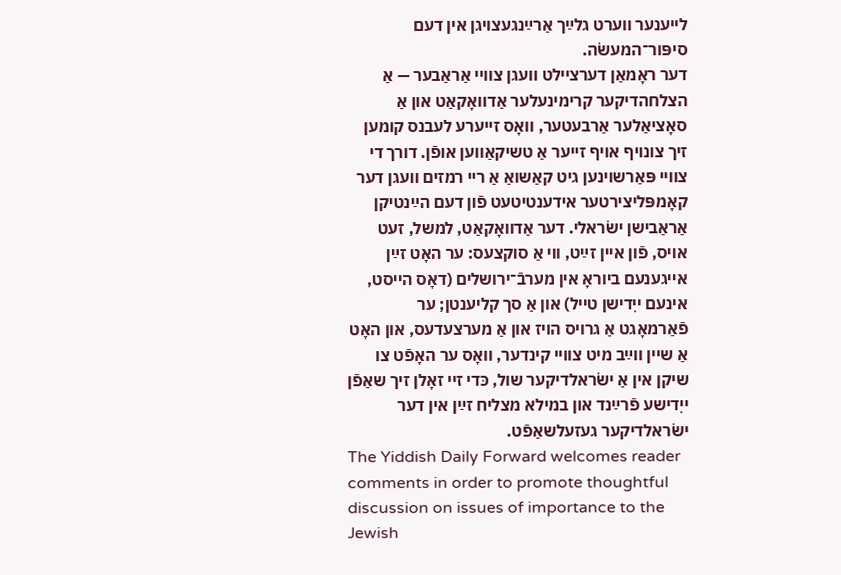לייענער ווערט גלײַך אַרײַנגעצויגן אין דעם סיפּור־המעשׂה.
דער ראָמאַן דערציילט וועגן צוויי אַראַבער — אַ הצלחהדיקער קרימינעלער אַדוואָקאַט און אַ סאָציאַלער אַרבעטער, וואָס זייערע לעבנס קומען זיך צונויף אויף זייער אַ טשיקאַווען אופֿן. דורך די צוויי פּאַרשוינען גיט קאַשואַ אַ ריי רמזים וועגן דער קאָמפּליצירטער אידענטיטעט פֿון דעם הײַנטיקן אַראַבישן ישׂראלי. דער אַדוואָקאַט, למשל, זעט אויס, פֿון איין זײַט, ווי אַ סוקצעס: ער האָט זײַן אייגענעם ביוראָ אין מערבֿ־ירושלים (דאָס הייסט, אינעם ייִדישן טייל) און אַ סך קליענטן; ער פֿאַרמאָגט אַ גרויס הויז און אַ מערצעדעס, און האָט אַ שיין ווײַב מיט צוויי קינדער, וואָס ער האָפֿט צו שיקן אין אַ ישׂראלדיקער שול, כּדי זיי זאָלן זיך שאַפֿן ייִדישע פֿרײַנד און במילא מצליח זײַן אין דער ישׂראלדיקער געזעלשאַפֿט.
The Yiddish Daily Forward welcomes reader comments in order to promote thoughtful discussion on issues of importance to the Jewish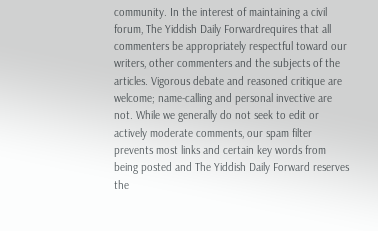community. In the interest of maintaining a civil forum, The Yiddish Daily Forwardrequires that all commenters be appropriately respectful toward our writers, other commenters and the subjects of the articles. Vigorous debate and reasoned critique are welcome; name-calling and personal invective are not. While we generally do not seek to edit or actively moderate comments, our spam filter prevents most links and certain key words from being posted and The Yiddish Daily Forward reserves the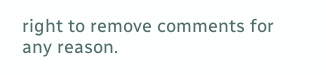right to remove comments for any reason.